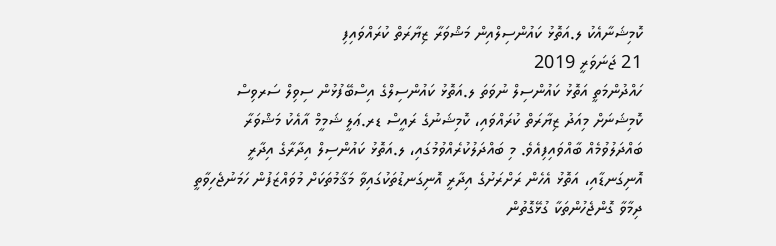ކޮމިޝަނާއެކު ލ.އަތޮޅު ކައުންސިލްއިން މަޝްވަރާ ޒިޔާރަތް ކުރައްވައިފި
21 ޖަނަވަރީ 2019
ހައްދުންމަތީ އަތޮޅު ކައުންސިލް ނުވަތަ ލ.އަތޮޅު ކައުންސިލްގެ އިސްބޭފުޅުން ސިވިލް ސަރވިސް ކޮމިޝަނަށް މިއަދު ޒިޔާރަތް ކުރައްވައި، ކޮމިޝަނުގެ ރައީސް ޑރ.ޢަލީ ޝަމީމް އާއެކު މަޝްވަރާ ބައްދަލުވުމެއް ބާއްވައިފިއެވެ. މި ބައްދަލުކުރެއްވުމުގައި، ލ.އަތޮޅު ކައުންސިލް އިދާރާގެ އިދާރީ އޮނިގަނޑާއި، އަތޮޅު އެހެން ރަށްރަށުގެ އިދާރީ އޮނިގަނޑުތަކުގައިވާ މަޤާމުތަކަށް މުވައްޒަފުން ހަމަނުޖެހިވާތީ ދިމާވާ ގޮންޖެހުންތަކާ ގުޅޭގޮތުން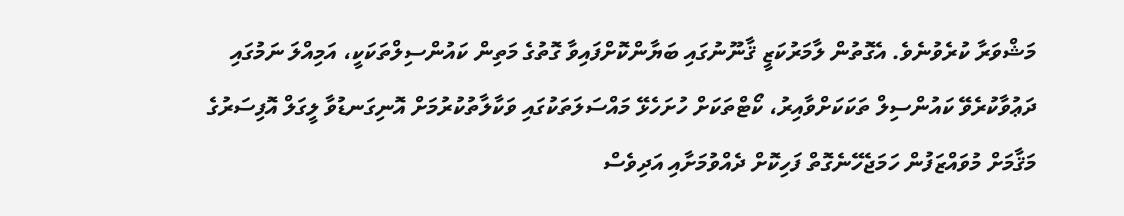މަޝްވަރާ ކުރެވުނެވެ. އެގޮތުން ލާމަރުކަޒީ ޤާނޫނުގައި ބަޔާންކޮށްފައިވާ ގޮތުގެ މަތިން ކައުންސިލްތަކަކީ، އަމިއްލަ ނަމުގައި ދަޢުވާކުރެވޭ ކައުންސިލް ތަކަކަށްވާއިރު، ކޯޓްތަކަށް ހުށަހެޅޭ މައްސަލަތަކުގައި ވަކާލާތުކުރުމަށް އޮނިގަނޑުވާ ލީގަލް އޮފިސަރުގެ މަޤާމަށް މުވައްޒަފުން ހަމަޖެހޭނެގޮތް ފަހިކޮށް ދެއްވުމަށާއި އަދިވެސް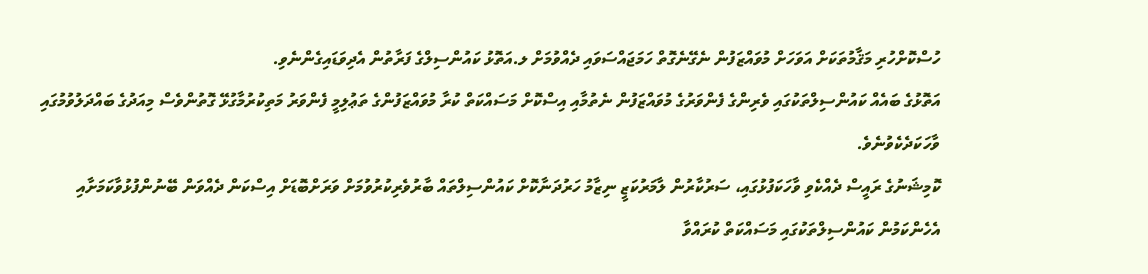ހުސްކޮށްހުރި މަޤާމުތަކަށް އަވަހަށް މުވައްޒަފުން ނެގޭނެގޮތް ހަމަޖައްސަވައި ދެއްވުމަށް ލ.އަތޮޅު ކައުންސިލްގެ ފަރާތުން އެދިވަޑައިގެންނެވި.
އަތޮޅުގެ ބައެއް ކައުންސިލްތަކުގައި ވެރިންގެ ފެންވަރުގެ މުވައްޒަފުން ނެތުމާއި އިސްކޮށް މަސައްކަތް ކުރާ މުވައްޒަފުންގެ ތަޢުލިމީ ފެންވަރު މަތިކުރުމާގުޅޭ ގޮތުންވެސް މިއަދުގެ ބައްދަލުވުމުގައި ވާހަކަދެކެވުނެވެ.
ކޮމިޝަނުގެ ރައީސް ދެއްކެވި ވާހަކަފުޅުގައި، ސަރުކާރުން ލާމަރުކަޒީ ނިޒާމު ހަރުދަނާކޮށް ކައުންސިލްތައް ބާރުވެރިކުރުވުމަށް ވަރަށްބޮޑަށް އިސްކަން ދެއްވަން ބޭނުންފުޅުވާކަމަށާއި އެހެންކަމުން ކައުންސިލްތަކުގައި މަސައްކަތް ކުރައްވާ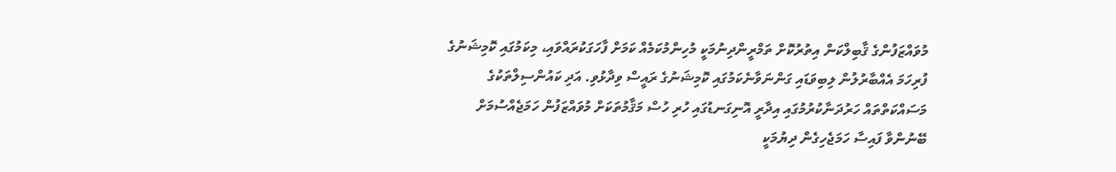މުވައްޒަފުންގެ ޤާބިލްކަން އިތުރުކޮށް ތަމްރީންދިނުމަކީ މުހިންމުކަމެއް ކަމަށް ފާހަގަކުރައްވައި، މިކަމުގައި ކޮމިޝަނުގެ ފުރިހަމަ އެއްބާރުލުން ލިބިވަޑައި ގަންނަވާނެކަމުގައި ކޮމިޝަނުގެ ރައީސް ވިދާޅުވި. އަދި ކައުންސިލްތަކުގެ މަސައްކަތްތައް ހަރުދަނާކުރުމުގައި އިދާރީ އޮނިގަނޑުގައި ހުރި ހުސް މަޤާމުތަކަށް މުވައްޒަފުން ހަމަޖެއްސުމަށް ބޭނުންވާ ފައިސާ ހަމަޖެހިގެން ދިޔުމަކީ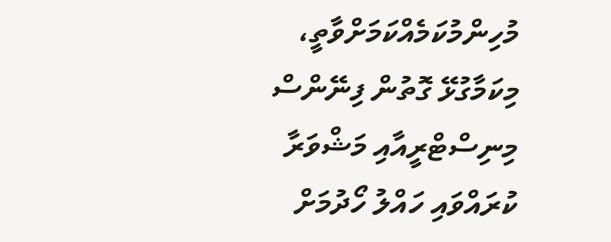މުހިންމުކަމެއްކަމަށްވާތީ، މިކަމާގުޅޭ ގޮތުން ފިނޭންސް މިނިސްޓްރީއާއި މަޝްވަރާ ކުރައްވައި ހައްލު ހޯދުމަށް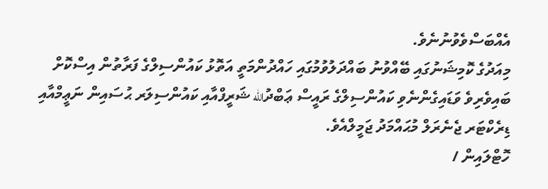އެއްބަސްވެވުނުނެވެ.
މިއަދުގެ ކޮމިޝަނުގައި ބޭއްވުނު ބައްދަލުވުމުގައި ހައްދުންމަތީ އަތޮޅު ކައުންސިލްގެ ފަރާތުން އިސްކޮށް ބައިވެރިވެ ވަޑައިގެންނެވި ކައުންސިލްގެ ރައީސް ޢަބްދުالله ޝަރީފްއާއި ކައުންސިލަރ ޙުސައިން ނަޢީމްއާއި ޑިރެކްޓަރ ޖެނެރަލް މުޙައްމަދު ޖަމީލްއެވެ.
ހޮޓްލައިން /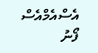އެސްއެމްއެސް
ފޯނު